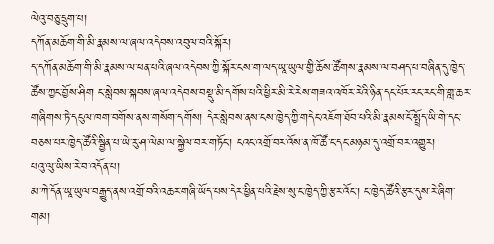ལེའུ་བཅུ་དྲུག་པ།
དཀོན་མཆོག་གི་མི་རྣམས་ལ་ཞལ་འདེབས་འབུལ་བའི་སྐོར།
ད་དཀོན་མཆོག་གི་མི་རྣམས་ལ་ཕན་པའི་ཞལ་འདེབས་ཀྱི་སྐོར་ངས་ག་ལད་ཡཱ་ཡུལ་གྱི་ཆོས་ཚོགས་རྣམས་ལ་བཤད་པ་བཞིན་དུ་ཁྱེད་ཚོས་ཀྱང་བྱོས་ཤིག ང་སླེབས་སྐབས་ཞལ་འདེབས་བསྡུ་མི་དགོས་པའི་ཕྱིར་མི་རེ་རེས་གཟའ་འཁོར་རེའི་ཉིན་དང་པོར་རང་རང་གི་གླ་ཆར་གཞིགས་ཏེ་དངུལ་ཁག་བགོས་ནས་གསོག་དགོས། དེར་སླེབས་ནས་ངས་ཁྱེད་ཀྱི་གདེང་འཇོག་ཐོབ་པའི་མི་རྣམས་ངོ་སྤྲོད་ཡི་གེ་དང་བཅས་པར་ཁྱེད་ཚོའི་སྦྱིན་པ་ཡེ་རུ་ཤ་ལེམ་ལ་སྐྱེལ་བར་གཏོང་། ངའང་འགྲོ་བར་འོས་ན་ཁོ་ཚོ་ང་དང་མཉམ་དུ་འགྲོ་བར་འགྱུར།
པའུ་ལུ་ཡིས་རེ་བ་འདོན་པ།
མ་ཀེ་དོན་ཡཱ་ཡུལ་བརྒྱུད་ནས་འགྲོ་བའི་འཆར་གཞི་ཡོད་པས་དེར་ཕྱིན་པའི་རྗེས་སུ་ང་ཁྱེད་ཀྱི་རྩར་འོང་། ང་ཁྱེད་ཚོའི་རྩར་དུས་རེ་ཞིག་གམ།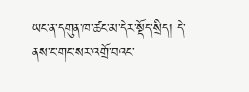ཡང་ན་དགུན་ཁ་ཚང་མ་དེར་སྡོད་སྲིད། དེ་ནས་ང་གང་སར་འགྲོ་བའང་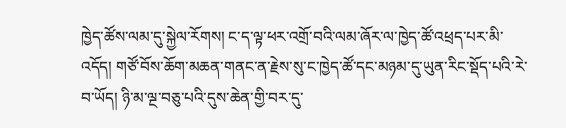ཁྱེད་ཚོས་ལམ་དུ་སྐྱེལ་རོགས། ང་ད་ལྟ་ཕར་འགྲོ་བའི་ལམ་ཞོར་ལ་ཁྱེད་ཚོ་འཕྲད་པར་མི་འདོད། གཙོ་བོས་ཆོག་མཆན་གནང་ན་རྗེས་སུ་ང་ཁྱེད་ཚོ་དང་མཉམ་དུ་ཡུན་རིང་སྡོད་པའི་རེ་བ་ཡོད། ཉི་མ་ལྔ་བཅུ་པའི་དུས་ཆེན་གྱི་བར་དུ་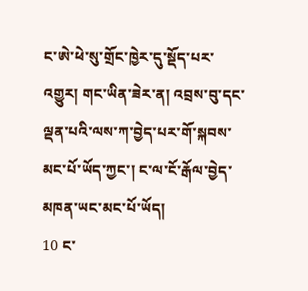ང་ཨེ་ཕེ་སུ་གྲོང་ཁྱེར་དུ་སྡོད་པར་འགྱུར། གང་ཡིན་ཟེར་ན། འབྲས་བུ་དང་ལྡན་པའི་ལས་ཀ་བྱེད་པར་གོ་སྐབས་མང་པོ་ཡོད་ཀྱང་། ང་ལ་ངོ་རྒོལ་བྱེད་མཁན་ཡང་མང་པོ་ཡོད།
10 ང་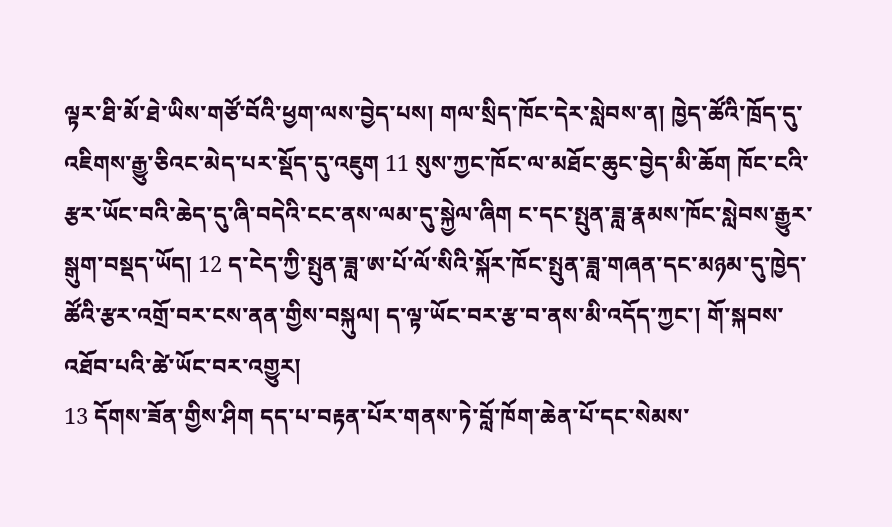ལྟར་ཐི་མོ་ཐེ་ཡིས་གཙོ་བོའི་ཕྱག་ལས་བྱེད་པས། གལ་སྲིད་ཁོང་དེར་སླེབས་ན། ཁྱེད་ཚོའི་ཁྲོད་དུ་འཇིགས་རྒྱུ་ཅིའང་མེད་པར་སྡོད་དུ་འཇུག 11 སུས་ཀྱང་ཁོང་ལ་མཐོང་ཆུང་བྱེད་མི་ཆོག ཁོང་ངའི་རྩར་ཡོང་བའི་ཆེད་དུ་ཞི་བདེའི་ངང་ནས་ལམ་དུ་སྐྱེལ་ཞིག ང་དང་སྤུན་ཟླ་རྣམས་ཁོང་སླེབས་རྒྱུར་སྒུག་བསྡད་ཡོད། 12 ད་ངེད་ཀྱི་སྤུན་ཟླ་ཨ་པོ་ལོ་སིའི་སྐོར་ཁོང་སྤུན་ཟླ་གཞན་དང་མཉམ་དུ་ཁྱེད་ཚོའི་རྩར་འགྲོ་བར་ངས་ནན་གྱིས་བསྐུལ། ད་ལྟ་ཡོང་བར་རྩ་བ་ནས་མི་འདོད་ཀྱང་། གོ་སྐབས་འཐོབ་པའི་ཚེ་ཡོང་བར་འགྱུར།
13 དོགས་ཟོན་གྱིས་ཤིག དད་པ་བརྟན་པོར་གནས་ཏེ་བློ་ཁོག་ཆེན་པོ་དང་སེམས་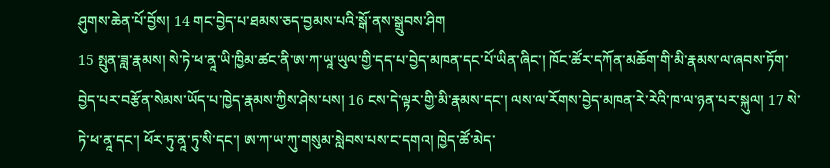ཤུགས་ཆེན་པོ་བྱོས། 14 གང་བྱེད་པ་ཐམས་ཅད་བྱམས་པའི་སྒོ་ནས་སྒྲུབས་ཤིག
15 སྤུན་ཟླ་རྣམས། སེ་ཏེ་ཕ་ནཱ་ཡི་ཁྱིམ་ཚང་ནི་ཨ་ཀ་ཡཱ་ཡུལ་གྱི་དད་པ་བྱེད་མཁན་དང་པོ་ཡིན་ཞིང་། ཁོང་ཚོར་དཀོན་མཆོག་གི་མི་རྣམས་ལ་ཞབས་ཏོག་བྱེད་པར་བརྩོན་སེམས་ཡོད་པ་ཁྱེད་རྣམས་ཀྱིས་ཤེས་པས། 16 ངས་དེ་ལྟར་གྱི་མི་རྣམས་དང་། ལས་ལ་རོགས་བྱེད་མཁན་རེ་རེའི་ཁ་ལ་ཉན་པར་སྐུལ། 17 སེ་ཏེ་ཕ་ནཱ་དང་། ཕོར་ཏུ་ནཱ་ཏུ་སི་དང་། ཨ་ཀ་ཡ་ཀུ་གསུམ་སླེབས་པས་ང་དགའ། ཁྱེད་ཚོ་མེད་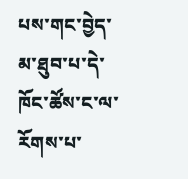པས་གང་བྱེད་མ་ཐུབ་པ་དེ་ཁོང་ཚོས་ང་ལ་རོགས་པ་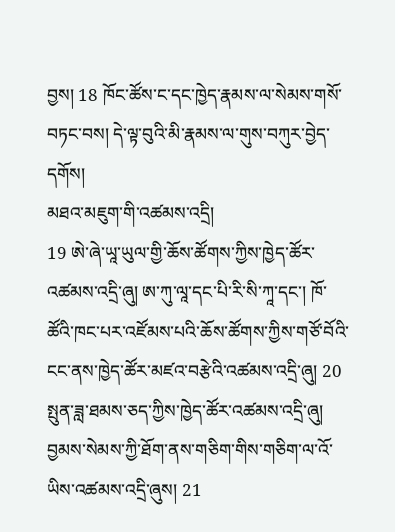བྱས། 18 ཁོང་ཚོས་ང་དང་ཁྱེད་རྣམས་ལ་སེམས་གསོ་བཏང་བས། དེ་ལྟ་བུའི་མི་རྣམས་ལ་གུས་བཀུར་བྱེད་དགོས།
མཐའ་མཇུག་གི་འཚམས་འདྲི།
19 ཨེ་ཞེ་ཡཱ་ཡུལ་གྱི་ཆོས་ཚོགས་ཀྱིས་ཁྱེད་ཚོར་འཚམས་འདྲི་ཞུ། ཨ་ཀུ་ལཱ་དང་པི་རི་སི་ཀཱ་དང་། ཁོ་ཚོའི་ཁང་པར་འཛོམས་པའི་ཆོས་ཚོགས་ཀྱིས་གཙོ་བོའི་ངང་ནས་ཁྱེད་ཚོར་མཛའ་བརྩེའི་འཚམས་འདྲི་ཞུ། 20 སྤུན་ཟླ་ཐམས་ཅད་ཀྱིས་ཁྱེད་ཚོར་འཚམས་འདྲི་ཞུ། བྱམས་སེམས་ཀྱི་ཐོག་ནས་གཅིག་གིས་གཅིག་ལ་འོ་ཡིས་འཚམས་འདྲི་ཞུས། 21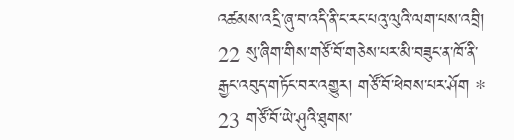འཚམས་འདྲི་ཞུ་བ་འདི་ནི་ང་རང་པའུ་ལུའི་ལག་པས་འབྲི། 22 སུ་ཞིག་གིས་གཙོ་བོ་གཅེས་པར་མི་བཟུང་ན་ཁོ་ནི་རྒྱང་འབུད་གཏོང་བར་འགྱུར། གཙོ་བོ་ཕེབས་པར་ཤོག * 23 གཙོ་བོ་ཡེ་ཤུའི་ཐུགས་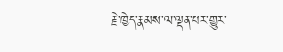རྗེ་ཁྱེད་རྣམས་ལ་ལྡན་པར་གྱུར་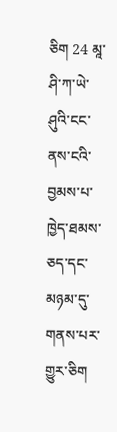ཅིག 24 མཱ་ཤི་ཀ་ཡེ་ཤུའི་ངང་ནས་ངའི་བྱམས་པ་ཁྱེད་ཐམས་ཅད་དང་མཉམ་དུ་གནས་པར་གྱུར་ཅིག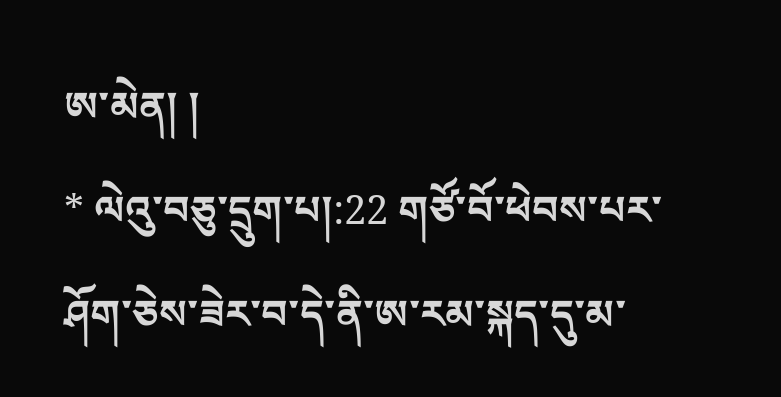ཨ་མེན། །
* ལེའུ་བཅུ་དྲུག་པ།:22 གཙོ་བོ་ཕེབས་པར་ཤོག་ཅེས་ཟེར་བ་དེ་ནི་ཨ་རམ་སྐད་དུ་མ་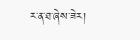ར་ན་ཐ་ཞེས་ཟེར།